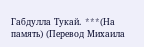Габдулла Тукай. ***(На память) (Перевод Михаила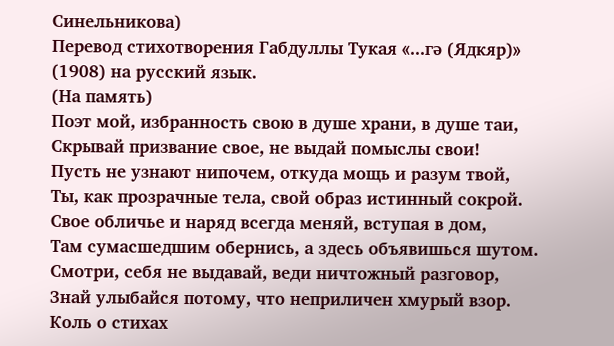Синельникова)
Перевод стихотворения Габдуллы Тукая «...гә (Ядкяр)» (1908) на русский язык.
(На память)
Поэт мой, избранность свою в душе храни, в душе таи,
Скрывай призвание свое, не выдай помыслы свои!
Пусть не узнают нипочем, откуда мощь и разум твой,
Ты, как прозрачные тела, свой образ истинный сокрой.
Свое обличье и наряд всегда меняй, вступая в дом,
Там сумасшедшим обернись, а здесь объявишься шутом.
Смотри, себя не выдавай, веди ничтожный разговор,
Знай улыбайся потому, что неприличен хмурый взор.
Коль о стихах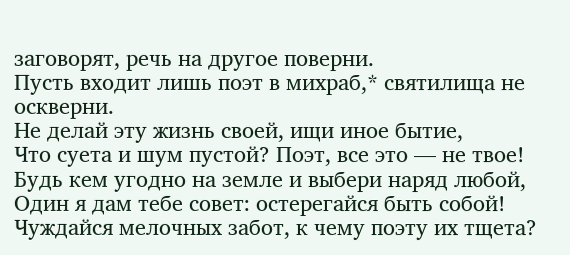заговорят, речь на другое поверни.
Пусть входит лишь поэт в михраб,* святилища не оскверни.
Не делай эту жизнь своей, ищи иное бытие,
Что суета и шум пустой? Поэт, все это — не твое!
Будь кем угодно на земле и выбери наряд любой,
Один я дам тебе совет: остерегайся быть собой!
Чуждайся мелочных забот, к чему поэту их тщета?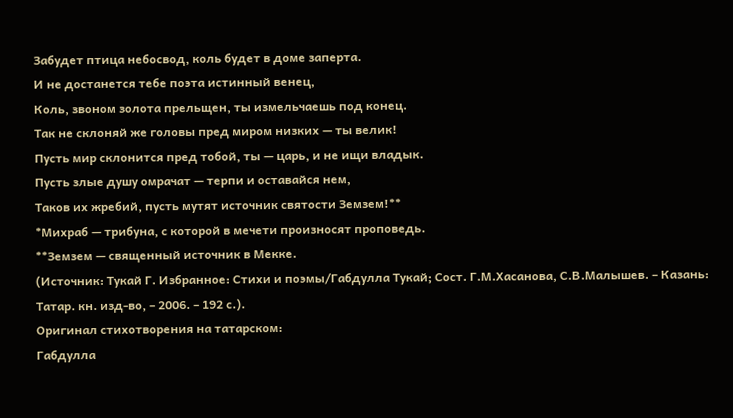Забудет птица небосвод, коль будет в доме заперта.
И не достанется тебе поэта истинный венец,
Коль, звоном золота прельщен, ты измельчаешь под конец.
Так не склоняй же головы пред миром низких — ты велик!
Пусть мир склонится пред тобой, ты — царь, и не ищи владык.
Пусть злые душу омрачат — терпи и оставайся нем,
Таков их жребий, пусть мутят источник святости Земзем!**
*Михраб — трибуна, с которой в мечети произносят проповедь.
**Земзем — священный источник в Мекке.
(Источник: Тукай Г. Избранное: Стихи и поэмы/Габдулла Тукай; Сост. Г.М.Хасанова, С.В.Малышев. – Казань: Татар. кн. изд-во, – 2006. – 192 с.).
Оригинал стихотворения на татарском:
Габдулла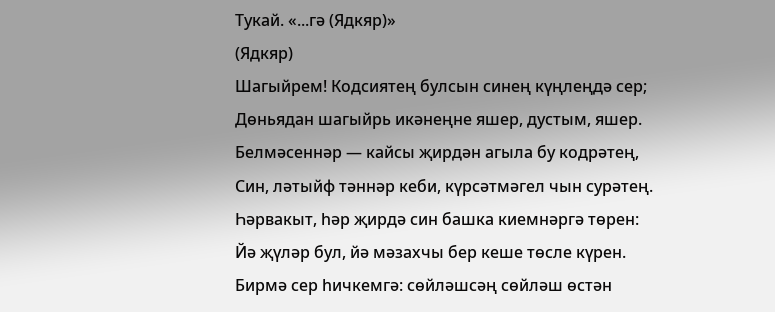Тукай. «...гә (Ядкяр)»
(Ядкяр)
Шагыйрем! Кодсиятең булсын синең күңлеңдә сер;
Дөньядан шагыйрь икәнеңне яшер, дустым, яшер.
Белмәсеннәр — кайсы җирдән агыла бу кодрәтең,
Син, ләтыйф тәннәр кеби, күрсәтмәгел чын сурәтең.
Һәрвакыт, һәр җирдә син башка киемнәргә төрен:
Йә җүләр бул, йә мәзахчы бер кеше төсле күрен.
Бирмә сер һичкемгә: сөйләшсәң сөйләш өстән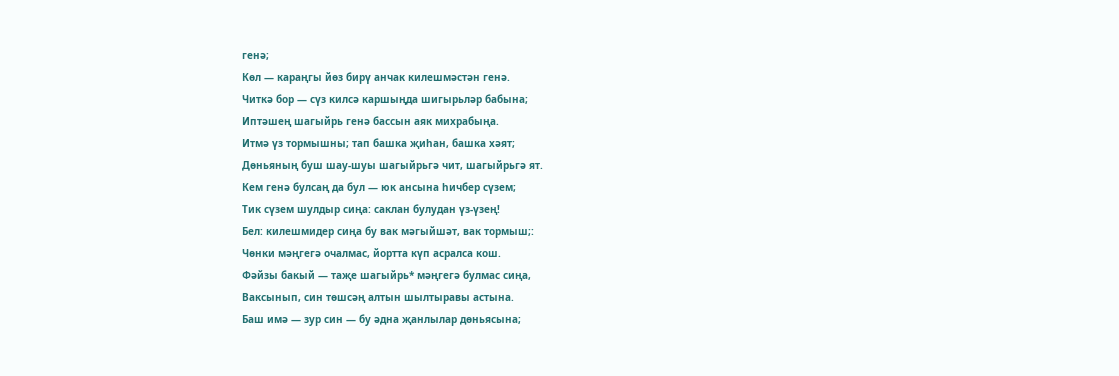генә;
Көл — караңгы йөз бирү анчак килешмәстән генә.
Читкә бор — сүз килсә каршыңда шигырьләр бабына;
Иптәшең шагыйрь генә бассын аяк михрабыңа.
Итмә үз тормышны; тап башка җиһан, башка хәят;
Дөньяның буш шау-шуы шагыйрьгә чит, шагыйрьгә ят.
Кем генә булсаң да бул — юк ансына һичбер сүзем;
Тик сүзем шулдыр сиңа: саклан булудан үз-үзең!
Бел: килешмидер сиңа бу вак мәгыйшәт, вак тормыш;:
Чөнки мәңгегә очалмас, йортта күп асралса кош.
Фәйзы бакый — таҗе шагыйрь* мәңгегә булмас сиңа,
Ваксынып, син төшсәң алтын шылтыравы астына.
Баш имә — зур син — бу әдна җанлылар дөньясына;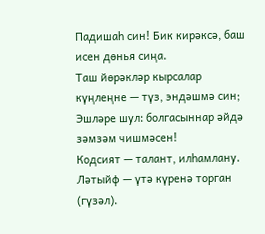Падишаһ син! Бик кирәксә, баш исен дөнья сиңа.
Таш йөрәкләр кырсалар күңлеңне — түз, эндәшмә син;
Эшләре шул: болгасыннар әйдә зәмзәм чишмәсен!
Кодсият — талант, илһамлану.
Ләтыйф — үтә күренә торган (гүзәл).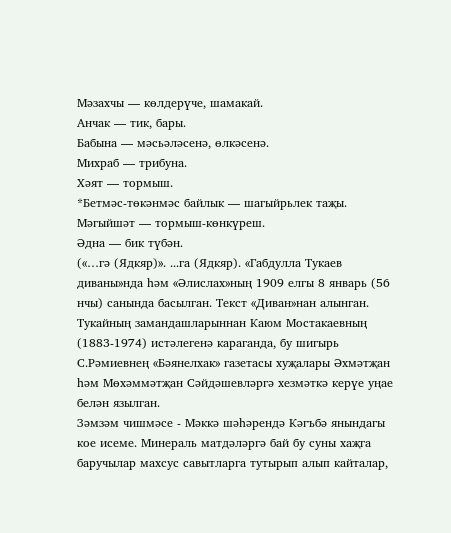Мәзахчы — көлдерүче, шамакай.
Анчак — тик, бары.
Бабына — мәсьәләсенә, өлкәсенә.
Михраб — трибуна.
Хәят — тормыш.
*Бетмәс-төкәнмәс байлык — шагыйрьлек таҗы.
Мәгыйшәт — тормыш-көнкүреш.
Әдна — бик түбән.
(«…гә (Ядкяр)». ...га (Ядкяр). «Габдулла Тукаев диваны»нда һәм «Әлислах»ның 1909 елгы 8 январь (56 нчы) санында басылган. Текст «Диван»нан алынган.
Тукайның замандашларыннан Каюм Мостакаевның (1883-1974) истәлегенә караганда, бу шигырь С.Рәмиевнең «Бәянелхак» газетасы хуҗалары Әхмәтҗан һәм Мөхәммәтҗан Сәйдәшевләргә хезмәткә керүе уңае белән язылган.
Зәмзәм чишмәсе - Мәккә шәһәрендә Кәгъбә янындагы кое исеме. Минераль матдәләргә бай бу суны хаҗга баручылар махсус савытларга тутырып алып кайталар,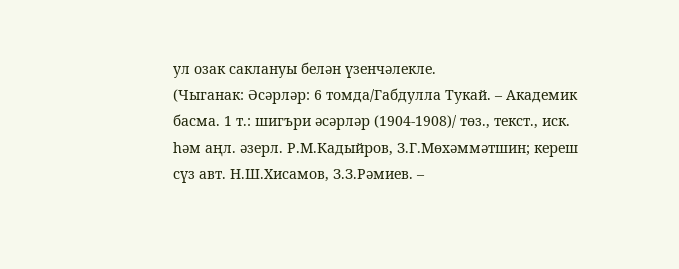ул озак саклануы белән үзенчәлекле.
(Чыганак: Әсәрләр: 6 томда/Габдулла Тукай. – Академик басма. 1 т.: шигъри әсәрләр (1904-1908)/ төз., текст., иск. һәм аңл. әзерл. Р.М.Кадыйров, З.Г.Мөхәммәтшин; кереш сүз авт. Н.Ш.Хисамов, З.З.Рәмиев. –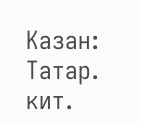Казан: Татар. кит.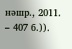нәшр., 2011. – 407 б.)).